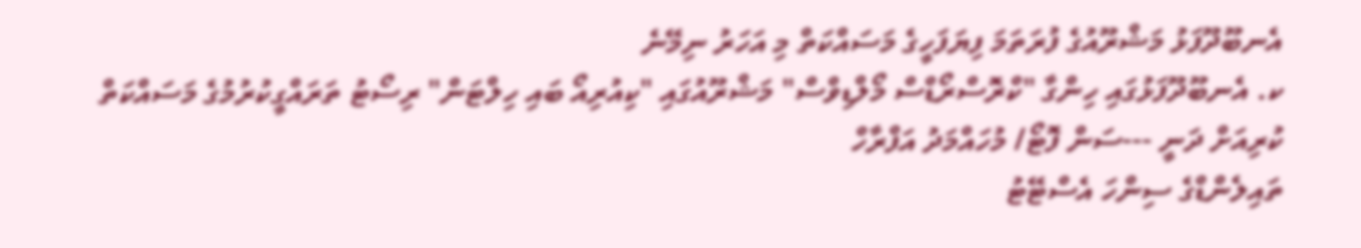އެނބޫދޫފަޅު މަޝްރޫއުގެ ފުރަތަމަ ފިޔަފަހީގެ މަސައްކަތް މި އަހަރު ނިމޭނެ
ކ. އެނބޫދޫފަޅުގައި ހިންގާ "ކްރޮސްރޯޑްސް މޯލްޑިވްސް" މަޝްރޫއުގައި "ކިއުރިއޯ ބައި ހިލްޓަން" ރިސޯޓު ތަރައްގީކުރުމުގެ މަސައްކަތް ކުރިއަށް ދަނީ ---ސަން ފޮޓޯ/ މުހައްމަދު އަފްރާހް
ތައިލެންޑްގެ ސިންހަ އެސްޓޭޓު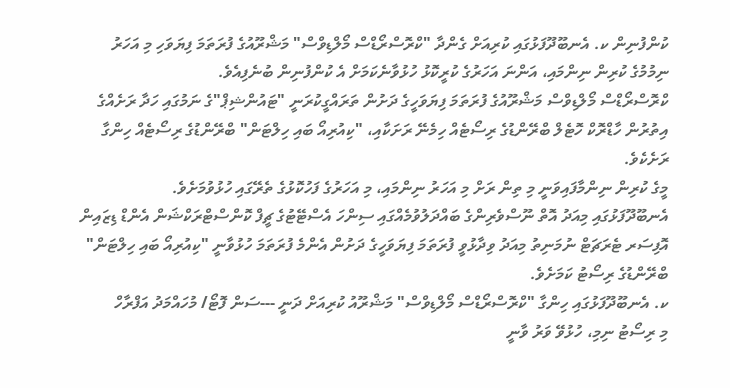ކުންފުނިން ކ. އެނބޫދޫފަޅުގައި ކުރިއަށް ގެންދާ "ކްރޮސްރޯޑްސް މޯލްޑިވްސް" މަޝްރޫއުގެ ފުރަތަމަ ފިޔަވަހި މި އަހަރު ނިމުމުގެ ކުރިން ނިންމައި، އަންނަ އަހަރުގެ ކުރީކޮޅު ހުޅުވާނެކަމަށް އެ ކުންފުނިން ބުނެފިއެވެ.
ކްރޮސްރޯޑްސް މޯލްޑިވްސް މަޝްރޫއުގެ ފުރަތަމަ ފިޔަވަހީގެ ދަށުން ތަރައްގީކުރަނީ "ޓައުންޝިޕް"ގެ ނަމުގައި ހަދާ ރަށެއްގެ އިތުރުން ހާޑްރޮކް ހޮޓެލް ބްރޭންޑުގެ ރިސޯޓެއް ހިމެނޭ ރަށަކާއި، "ކިއުރިއޯ ބައި ހިލްޓަން" ބްރޭންޑުގެ ރިސޯޓެއް ހިންގާ ރަށެކެވެ.
މީގެ ކުރިން ނިންމާފައިވަނީ މި ތިން ރަށް މި އަހަރު ނިންމައި، މި އަހަރުގެ ފަހުކޮޅުގެ ތެރޭގައި ހުޅުވުމަށެވެ.
އެނބޫދޫފަޅުގައި މިއަދު އޮތް ނޫސްވެރިންގެ ބައްދަލުވުމެއްގައި ސިންހަ އެސްޓޭޓުގެ ޗީފް ކޮންސްޓްރަކްޝަން އެންޑް ޑިޒައިން އޮފިސަރ ޓެރަޗަޓް ނުމަނިތު މިއަދު ވިދާޅުވީ ފުރަތަމަ ފިޔަވަހީގެ ދަށުން އެންމެ ފުރަތަމަ ހުޅުވާނީ "ކިއުރިއޯ ބައި ހިލްޓަން" ބްރޭންޑުގެ ރިސޯޓު ކަމަށެވެ.
ކ. އެނބޫދޫފަޅުގައި ހިންގާ "ކްރޮސްރޯޑްސް މޯލްޑިވްސް" މަޝްރޫއު ކުރިއަށް ދަނީ ---ސަން ފޮޓޯ/ މުހައްމަދު އަފްރާހް
މި ރިސޯޓު ނިމި، ހުޅުވޭ ވަރު ވާނީ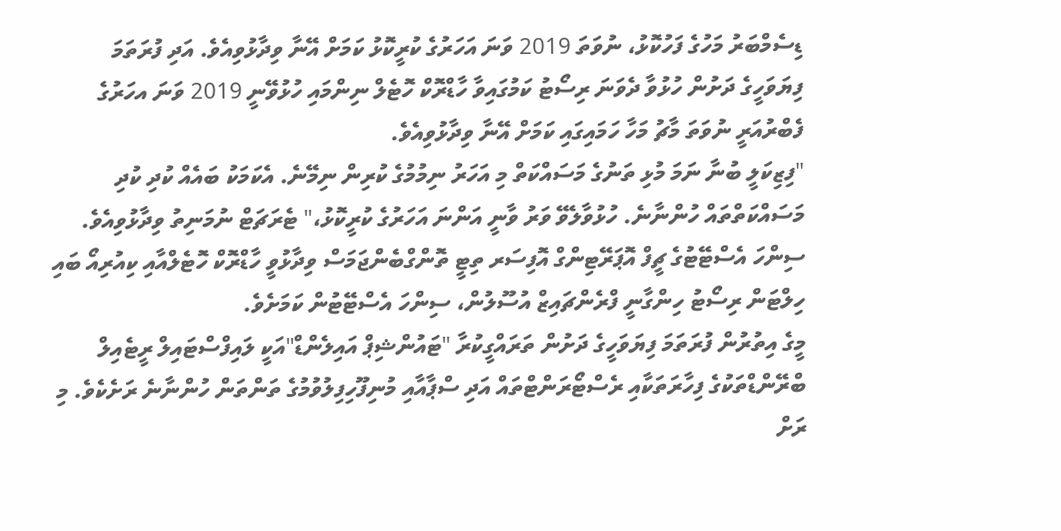ޑިސެމްބަރު މަހުގެ ފަހުކޮޅު، ނުވަތަ 2019 ވަނަ އަހަރުގެ ކުރީކޮޅު ކަމަށް އޭނާ ވިދާޅުވިއެވެ. އަދި ފުރަތަމަ ފިޔަވަހީގެ ދަށުން ހުޅުވާ ދެވަނަ ރިސޯޓު ކަމުގައިވާ ހާޑްރޮކް ހޮޓެލް ނިންމައި ހުޅުވޭނީ 2019 ވަނަ އހަރުގެ ފެބްރުއަރީ ނުވަތަ މާޗު މަހާ ހަމައިގައި ކަމަށް އޭނާ ވިދާޅުވިއެވެ.
"ފިޒިކަލީ ބުނާ ނަމަ މުޅި ތަނުގެ މަސައްކަތް މި އަހަރު ނިމުމުގެ ކުރިން ނިމޭނެ. އެކަމަކު ބައެއް ކުދި ކުދި މަސައްކަތްތައް ހުންނާނެ. ހުޅުވާލެވޭ ވަރު ވާނީ އަންނަ އަހަރުގެ ކުރީކޮޅު،" ޓެރަޗަޓް ނުމަނިތު ވިދާޅުވިއެވެ.
ސިންހަ އެސްޓޭޓުގެ ޗީފް އޮޕަރޭޓިންގް އޮފިސަރ ތިޓީ ތޮންގްބެންޖަމަސް ވިދާޅުވީ ހާޑްރޮކް ހޮޓެލްއާއި ކިއުރިއޯ ބައި ހިލްޓަން ރިސޯޓު ހިންގާނީ ފްރެންޗައިޒް އުސޫލުން، ސިންހަ އެސްޓޭޓުން ކަމަށެވެ.
މީގެ އިތުރުން ފުރަތަމަ ފިޔަވަހީގެ ދަށުން ތަރައްގީކުރާ "ޓައުންޝިޕް އައިލެންޑް"އަކީ ލައިފްސްޓައިލް ރީޓެއިލް ބްރޭންޑްތަކުގެ ފިހާރަތަކާއި ރެސްޓޯރަންޓްތައް އަދި ސްޕާއާއި މުނިފޫހިފިލުވުމުގެ ތަންތަން ހުންނާނެ ރަށެކެވެ. މި ރަށް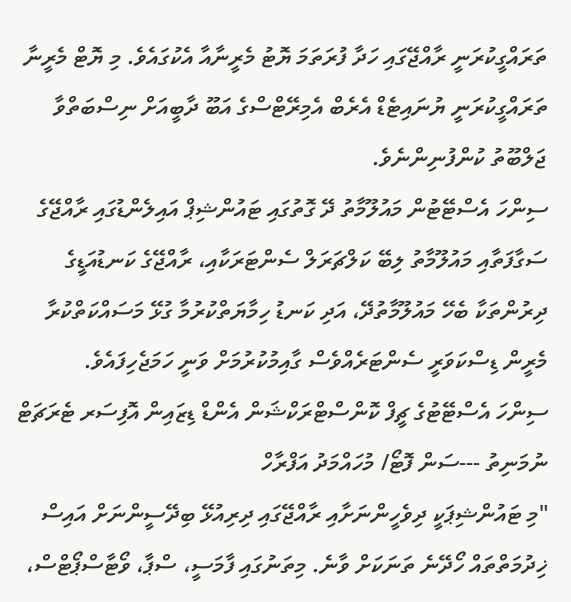ތަރައްގީކުރަނީ ރާއްޖޭގައި ހަދާ ފުރަތަމަ ޔޮޓު މެރީނާއާ އެކުގައެވެ. މި ޔޮޓް މެރީނާ ތަރައްގީކުރަނީ ޔުނައިޓެޑް އެރެބް އެމިރޭޓްސްގެ އަބޫ ދާބީއަށް ނިސްބަތްވާ ޖަލްބޫތު ކުންފުނިންނެވެ.
ސިންހަ އެސްޓޭޓުން މައުލޫމާތު ދޭ ގޮތުގައި ޓައުންޝިޕް އައިލެންޑުގައި ރާއްޖޭގެ ސަގާފަތާއި މައުލޫމާތު ލިބޭ ކަލްޗަރަލް ސެންޓަރަކާއި، ރާއްޖޭގެ ކަނޑުއަޑީގެ ދިރުންތަކާ ބެހޭ މައުލޫމާތުދޭ، އަދި ކަނޑު ހިމާޔަތްކުރުމާ ގުޅޭ މަސައްކަތްކުރާ މެރީން ޑިސްކަވަރީ ސެންޓަރެއްވެސް ގާއިމުކުރުމަށް ވަނީ ހަމަޖެހިފައެވެ.
ސިންހަ އެސްޓޭޓުގެ ޗީފް ކޮންސްޓްރަކްޝަން އެންޑް ޑިޒައިން އޮފިސަރ ޓެރަޗަޓް ނުމަނިތު ---ސަން ފޮޓޯ/ މުހައްމަދު އަފްރާހް
"މި ޓައުންޝިޕަކީ ދިވެހީންނަށާއި ރާއްޖޭގައި ދިރިއުޅޭ ބިދޭސީންނަށް އައިސް ޚިދުމަތްތައް ހޯދޭނެ ތަނަކަށް ވާނެ. މިތަނުގައި ފާމަސީ، ސްޕާ، ވޯޓާސްޕޯޓްސް،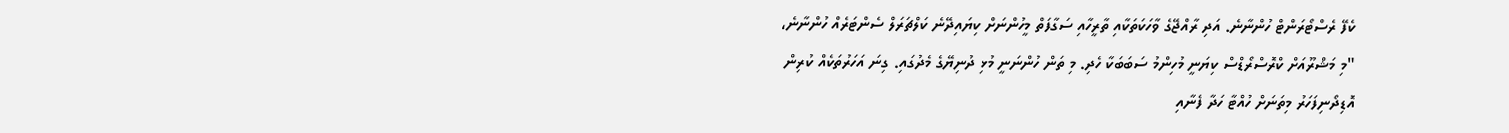ކެފޭ ރެސްޓޯރަންޓް ހުންނާނެ. އަދި ރާއްޖޭގެ ވާހަކަތަކާއި ތާރީހާއި ސަގާފަތް މީހުންނަށް ކިޔައިދޭނެ ކަލްޗަރަލް ސެންޓަރެއް ހުންނާނެ،
"މި މަޝްރޫއަށް ކްރޮސްރޯޑްސް ކިޔަނީ މުހިންމު ސަބަބަކާ ހެދި. މި ތަން ހުންނަނީ މުޅި ދުނިޔޭގެ މެދުގައި. ގިނަ އަހަރުތަކެއް ކުރިން އޮޑިދޯނިފަހަރު މިތަނަށް ހުއްޓާ ހަދާ ފެނާއި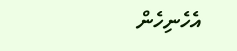އެހެނިހެން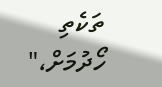ތަކެތި ހޯދުމަށް،"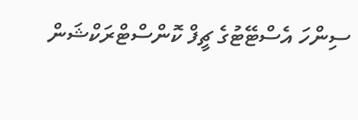ސިންހަ އެސްޓޭޓުގެ ޗީފް ކޮންސްޓްރަކްޝަން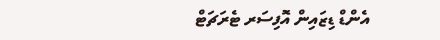އެންޑް ޑިޒައިން އޮފިސަރ ޓެރަޗަޓް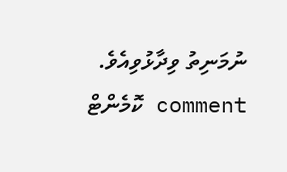ނުމަނިތު ވިދާޅުވިއެވެ.
comment ކޮމެންޓް